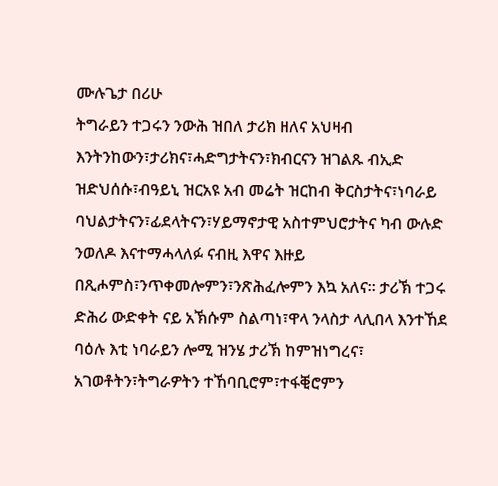ሙሉጌታ በሪሁ
ትግራይን ተጋሩን ንውሕ ዝበለ ታሪክ ዘለና አህዛብ እንትንከውን፣ታሪክና፣ሓድግታትናን፣ክብርናን ዝገልጹ ብኢድ ዝድህሰሱ፣ብዓይኒ ዝርአዩ አብ መሬት ዝርከብ ቅርስታትና፣ነባራይ ባህልታትናን፣ፊደላትናን፣ሃይማኖታዊ አስተምህሮታትና ካብ ውሉድ ንወለዶ እናተማሓላለፉ ናብዚ እዋና እዙይ በጺሖምስ፣ንጥቀመሎምን፣ንጽሕፈሎምን እኳ አለና። ታሪኽ ተጋሩ ድሕሪ ውድቀት ናይ አኽሱም ስልጣነ፣ዋላ ንላስታ ላሊበላ እንተኸደ ባዕሉ እቲ ነባራይን ሎሚ ዝንሄ ታሪኽ ከምዝነግረና፣ አገወቶትን፣ትግራዎትን ተኸባቢሮም፣ተፋቒሮምን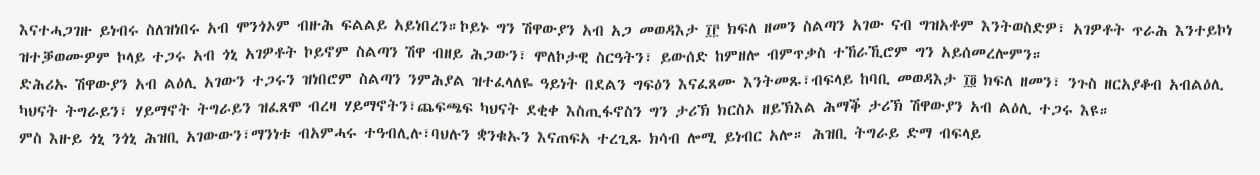እናተሓጋገዙ ይነብሩ ስለዝነበሩ አብ ሞንጎኦም ብዙሕ ፍልልይ አይነበረን።ኮይኑ ግን ሽዋውያን አብ አጋ መወዳእታ ፲፫ ክፍለ ዘመን ስልጣን አገው ናብ ግዝአቶም እንትወስድዎ፣ አገዎቶት ጥራሕ እንተይኮነ ዝተቓወሙዎም ኮላይ ተጋሩ አብ ጎኒ አገዎቶት ኮይኖም ስልጣን ሽዋ ብዘይ ሕጋውን፣ ሞለኮታዊ ስርዓትን፣ ይውሰድ ከምዘሎ ብምጥቃስ ተኸራኺሮም ግን አይሰመረሎምን።
ድሕሪኡ ሽዋውያን አብ ልዕሊ አገውን ተጋሩን ዝነበሮም ስልጣን ንምሕያል ዝተፈላለዬ ዓይነት በደልን ግፍዕን እናፈጸሙ እንትመጹ፣ብፍላይ ከባቢ መወዳእታ ፲፬ ክፍለ ዘመን፣ ንጉስ ዘርአያቆብ አብልዕሊ ካህናት ትግራይን፣ ሃይማኖት ትግራይን ዝፈጸሞ ብረዛ ሃይማኖትን፣ጨፍጫፍ ካህናት ደቂቀ እስጢፋኖስን ግን ታሪኽ ክርስኦ ዘይኽእል ሕማቕ ታሪኽ ሽዋውያን አብ ልዕሊ ተጋሩ እዩ።
ምስ እዙይ ጎኒ ንጎኒ ሕዝቢ አገውውን፣ማንነቱ ብአምሓሩ ተዓብሊሉ፣ባህሉን ቋንቁኡን እናጠፍአ ተረጊጹ ክሳብ ሎሚ ይነብር አሎ። ሕዝቢ ትግራይ ድማ ብፍላይ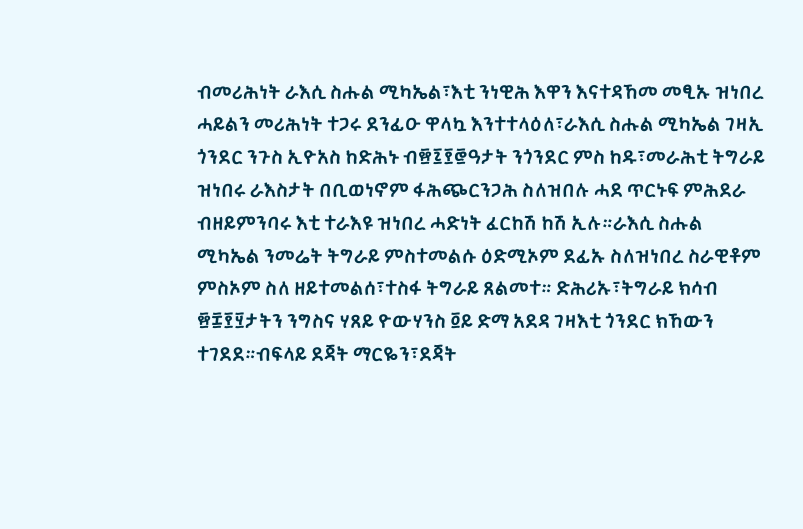ብመሪሕነት ራእሲ ስሑል ሚካኤል፣እቲ ንነዊሕ እዋን እናተዳኸመ መፂኡ ዝነበረ ሓይልን መሪሕነት ተጋሩ ደንፊዑ ዋላኳ እንተተላዕለ፣ራእሲ ስሑል ሚካኤል ገዛኢ ጎንደር ንጉስ ኢዮአስ ከድሕኑ ብ፼፯፻፸ዓታት ንጎንደር ምስ ከዱ፣መራሕቲ ትግራይ ዝነበሩ ራእስታት በቢወነኖም ፋሕጭርንጋሕ ስለዝበሉ ሓደ ጥርኑፍ ምሕደራ ብዘይምንባሩ እቲ ተራእዩ ዝነበረ ሓድነት ፈርከሽ ከሽ ኢሉ።ራእሲ ስሑል ሚካኤል ንመሬት ትግራይ ምስተመልሱ ዕድሚኦም ደፊኡ ስለዝነበረ ስራዊቶም ምስኦም ስለ ዘይተመልሰ፣ተስፋ ትግራይ ጸልመተ። ድሕሪኡ፣ትግራይ ክሳብ ፼፰፻፶ታትን ንግስና ሃጸይ ዮውሃንስ ፬ይ ድማ አደዳ ገዛእቲ ጎንደር ክኸውን ተገደደ።ብፍላይ ደጃት ማርዬን፣ደጃት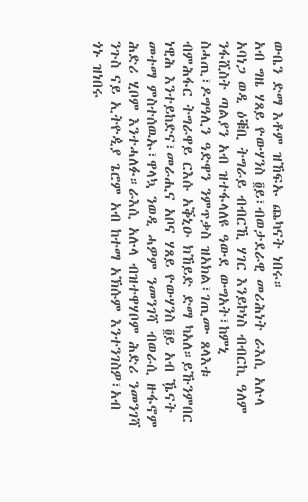ውቤን ድማ እቶም ዝኸፍኡ ጨካናት ነበሩ።
አብ ግዜ ሃጸይ ዮውሃንስ ፬ይ፣ብወታደራዊ መሪሕነት ራእሲ አሉላ አባነጋ ወዲ ዕቑቢ ትግራይ ብብርኺ ሃገር እንይኮነስ ብብርኪ ዓለም ንፋሺስት ጣልያን አብ ዝተፋላለዩ ዓውደ ውግአት፣ከምኒ ስሓጢ፣ዶግዓሊን ዓድዋን ንምጥቃስ ዝአክል፣ገጢሙ ጸላእቱ ብምሕፋር ትግራዋይ ርእሱ አቕኒዑ ክኸይድ ድማ ካአለ።ይኹንምበር ነዊሕ እንተይከድና፣መራሒና አቦና ሃጸይ ዮውሃንስ ፬ይ አብ ዄናት መተማ ምስተሰዉኡ፣ዋላኳ ንወዲ ሓዎም ንመንገሻ ብወራሲ ዙፋኖም ሕድሪ ሂቦም እንተሓለፉ።ራእሲ አሉላ ብዝተዋሃቦም ሕድሪ ንመንገሻ ንጉስ ናይ ኢትዮዺያ ጌሮም አብ ከተማ አኽሱም እንተንገስዎ፣አብ ጎኑ ዝነበሩ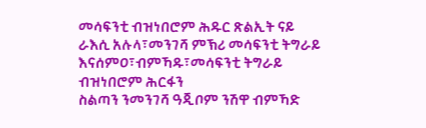መሳፍንቲ ብዝነበሮም ሕዱር ጽልኢት ናይ ራእሲ አሉላ፣መንገሻ ምኽሪ መሳፍንቲ ትግራይ እናሰምዐ፣ብምኻዱ፣መሳፍንቲ ትግራይ ብዝነበሮም ሕርፋን
ስልጣን ንመንገሻ ዓጂቦም ንሽዋ ብምኻድ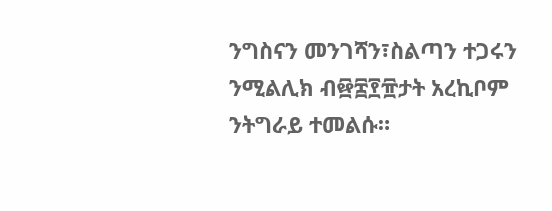ንግስናን መንገሻን፣ስልጣን ተጋሩን ንሚልሊክ ብ፼፰፻፹ታት አረኪቦም ንትግራይ ተመልሱ።